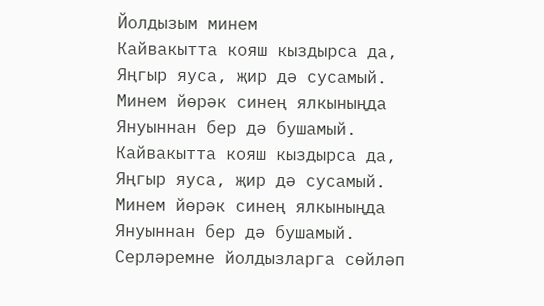Йолдызым минем
Кайвакытта кояш кыздырса да,
Яңгыр яуса, җир дә сусамый.
Минем йөрәк синең ялкыныңда
Януыннан бер дә бушамый.
Кайвакытта кояш кыздырса да,
Яңгыр яуса, җир дә сусамый.
Минем йөрәк синең ялкыныңда
Януыннан бер дә бушамый.
Серләремне йолдызларга сөйләп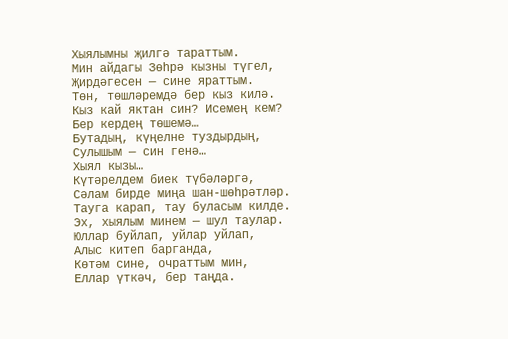Хыялымны җилгә тараттым.
Мин айдагы Зөһрә кызны түгел,
Җирдәгесен — сине яраттым.
Төн, төшләремдә бер кыз килә.
Кыз кай яктан син? Исемең кем?
Бер кердең төшемә…
Бутадың, күңелне туздырдың,
Сулышым — син генә…
Хыял кызы…
Күтәрелдем биек түбәләргә,
Сәлам бирде миңа шан-шөһрәтләр.
Тауга карап, тау буласым килде.
Эх, хыялым минем — шул таулар.
Юллар буйлап, уйлар уйлап,
Алыс китеп барганда,
Көтәм сине, очраттым мин,
Еллар үткәч, бер таңда.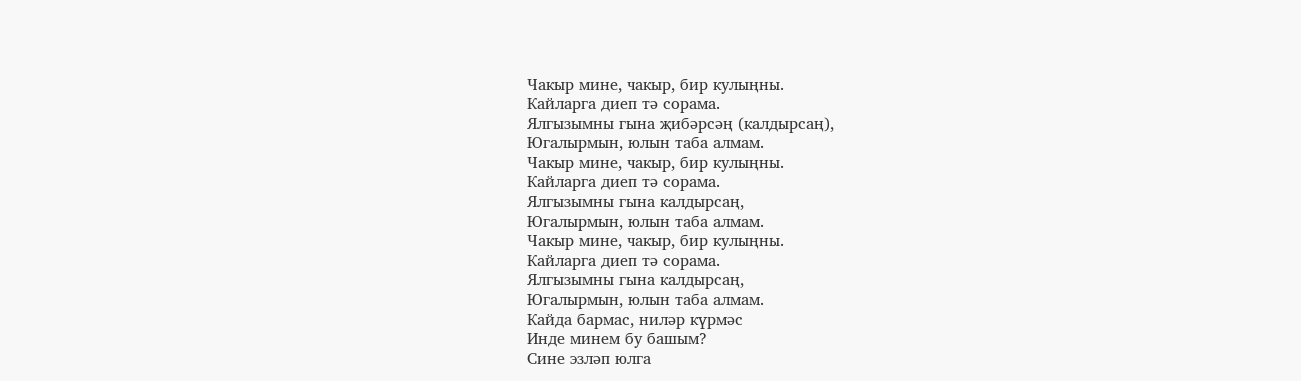Чакыр мине, чакыр, бир кулыңны.
Кайларга диеп тә сорама.
Ялгызымны гына җибәрсәң (калдырсаң),
Югалырмын, юлын таба алмам.
Чакыр мине, чакыр, бир кулыңны.
Кайларга диеп тә сорама.
Ялгызымны гына калдырсаң,
Югалырмын, юлын таба алмам.
Чакыр мине, чакыр, бир кулыңны.
Кайларга диеп тә сорама.
Ялгызымны гына калдырсаң,
Югалырмын, юлын таба алмам.
Кайда бармас, ниләр күрмәс
Инде минем бу башым?
Сине эзләп юлга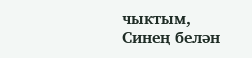чыктым,
Синең белән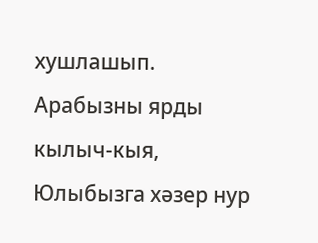хушлашып.
Арабызны ярды кылыч-кыя,
Юлыбызга хәзер нур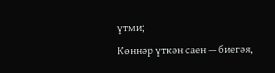үтми;
Көннәр үткән саен — биегәя,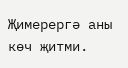Җимерергә аны көч җитми.